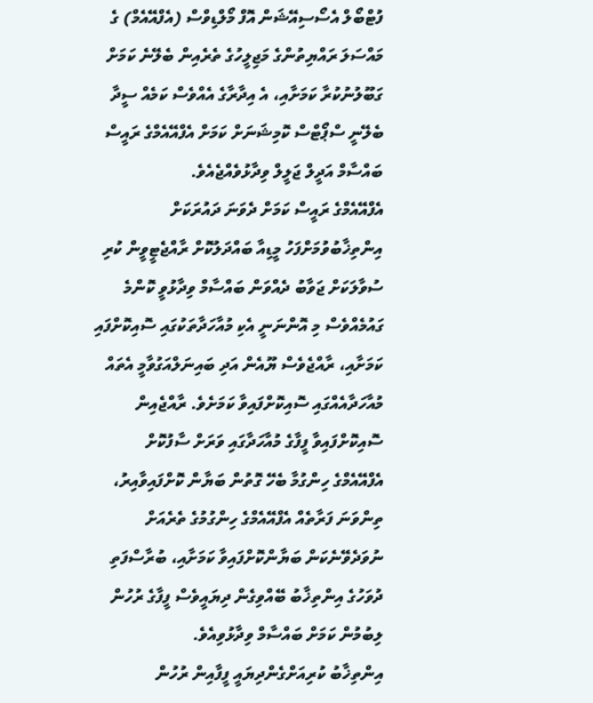ފުޓްބޯލް އެސޯސިއޭޝަން އޮފް މޯލްޑިވްސް (އެފްއޭއެމް) ގެ މައްސަލަ ރައްޔިތުންގެ މަޖިލީހުގެ ތެރެއިން ބެލޭނެ ކަމަށް ގަބޫލުނުކުރާ ކަމަށާއި، އެ އިދާރާގެ އެއްވެސް ކަމެއް ސީދާ ބެލޭނީ ސްޕޯޓްސް ކޮމިޝަނަށް ކަމަށް އެފްއޭއެމްގެ ރައީސް ބައްސާމް އަދީލް ޖަލީލް ވިދާޅުވެއްޖެއެވެ.
އެފްއޭއެމްގެ ރައީސް ކަމަށް ދެވަނަ ދައުރަކަށް އިންތިޚާބުވުމަށްފަހު މީޑިއާ ބައްދަލުކޮށް ރާއްޖެޓީވީން ކުރި ސުވާލަކަށް ޖަވާބު ދެއްވަން ބައްސާމް ވިދާޅުވީ ކޮންމެ ގައުމެއްވެސް މި އޮންނަނީ އެކި މުއާހަދާތަކުގައި ސޮއިކޮށްފައި ކަމަށާއި، ރާއްޖެވެސް ޔޫއެން އަދި ބައިނަލްއަގުވާމީ އެތައް މުއާހަދާއެއްގައި ސޮއިކޮށްފައިވާ ކަމަށެވެ. ރާއްޖެއިން ސޮއިކޮށްފައިވާ ފީފާގެ މުއާހަދާގައި ވަރަށް ސާފުކޮށް އެފްއޭއެމްގެ ހިންގުމާ ބެހޭ ގޮތުން ބަޔާން ކޮށްފައިވާއިރު، ތިންވަނަ ފަރާތެއް އެފްއޭއެމްގެ ހިންގުމުގެ ތެރެއަށް ނުވަދެވޭނެކަން ބަޔާންކޮށްފައިވާ ކަމަށާއި، ބުރާސްފަތި ދުވަހުގެ އިންތިޚާބު ބޭއްވިގެން ދިޔައީވެސް ފީފާގެ ރުހުން ލިބުމުން ކަމަށް ބައްސާމް ވިދާޅުވިއެވެ.
އިންތިޚާބު ކުރިއަށްގެންދިޔައީ ފީފާއިން ރުހުން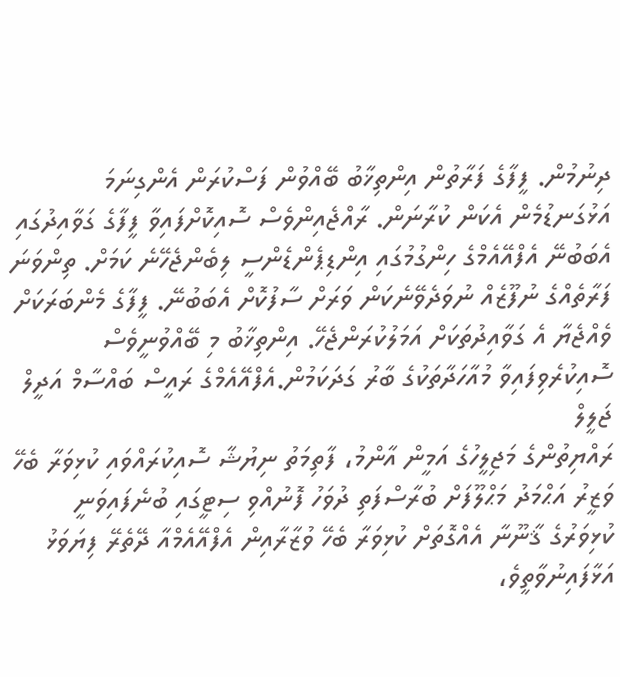ދިނުމުން. ފީފާގެ ފަރާތުން އިންތިޚާބު ބޭއްވުން ފަސްކުރަން އެންގިނަމަ އަޅުގަނޑުމެން އެކަން ކުރާނަން. ރާއްޖެއިންވެސް ސޮއިކޮށްފައިވާ ފީފާގެ ގަވާއިދުގައި އެބަބުނޭ އެފްއޭއެމްގެ ހިންގުމުގައި އިންޑިޕެންޑެންސީ ލިބެންޖެހޭނެ ކަމަށް. ތިންވަނަ ފަރާތެއްގެ ނުފޫޒެއް ނުވަދެވޭނެކަން ވަރަށް ސާފުކޮށް އެބަބުނޭ. ފީފާގެ މެންބަރަކަށް ވެއްޖެޔާ އެ ގަވާއިދުތަކަށް އަމަލުކުރަންޖެހޭ. އިންތިޚާބު މި ބޭއްވުނީވެސް ސޮއިކުރެވިފައިވާ މުއާހަދާތަކުގެ ބާރު ގަދަކަމުން.އެފްއޭއެމްގެ ރައީސް ބައްސާމް އަދީލް ޖަލީލް
ރައްޔިތުންގެ މަޖިލީހުގެ އަމީން އާންމު، ފާތިމަތު ނިޔުޝާ ސޮއިކުރައްވައި ކުޅިވަރާ ބެހޭ ވަޒީރު އަޙްމަދު މަޙްލޫފަށް ބުރާސްފަތި ދުވަހު ފޮނުއްވި ސިޓީގައި ބުނެފައިވަނީ ކުޅިވަރުގެ ޤާނޫނާ އެއްގޮތަށް ކުޅިވަރާ ބެހޭ ވުޒާރާއިން އެފްއޭއެމްއާ ދޭތެރޭ ފިޔަވަޅު އަޅާފައިނުވާތީވެ،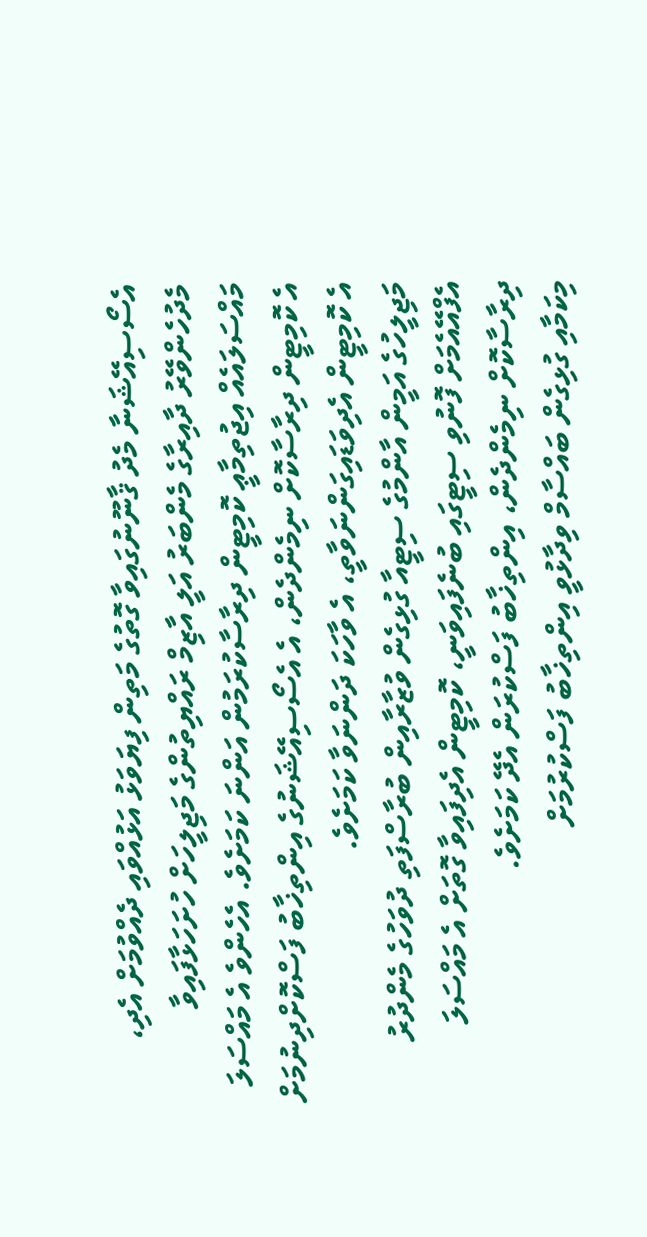އެސޯސިއޭޝަނާ މެދު ޤާނޫނުގައިވާ ގޮތުގެ މަތިން ފިޔަވަޅު އަޅުއްވައި ދެއްވުމަށް އެދި، މެދުހެންވޭރު ދާއިރާގެ މެންބަރު އަލީ އާޒިމް ރައްޔިތުންގެ މަޖިލީހަށް ހުށަހަޅާފައިވާ މައްސަލައެއް އިޖުތިމާޢީ ކޮމިޓީން ދިރާސާކުރަމުން އަންނަ ކަމަށެވެ. އެހެންވެ އެ މައްސަލަ އެ ކޮމިޓީން ދިރާސާކޮށް ނިމެންދެން، އެ އެސޯސިއޭޝަނުގެ އިންތިޚާބު ފަސްކޮށްދިނުމަށް އެ ކޮމިޓީން އެދިވަޑައިގަންނަވާތީ، އެ ވާހަކަ ދަންނަވާ ކަމަށެވެ.
މަޖިލީހުގެ އަމީން އާންމުގެ ސިޓީއާ ގުޅިގެން ވުޒާރާއިން ބުރާސްފަތި ދުވަހުގެ މެންދުރު އެފްއޭއެމަށް ފޮނުވި ސިޓީގައި ބުނެފައިވަނީ، ކޮމިޓީން އެދިފައިވާ ގޮތަށް އެ މައްސަލަ ދިރާސާކޮށް ނިމެންދެން، އިންތިޚާބު ފަސްކުރަން އެދޭ ކަމަށެވެ.
މިކަމާއި ގުޅިގެން ބައްސާމް ވިދާޅުވީ އިންތިޚާބު ފަސްކުރުމަށް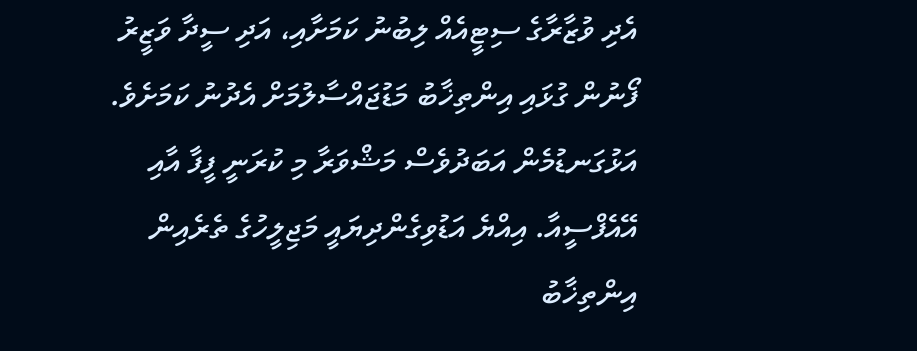އެދި ވުޒާރާގެ ސިޓީއެއް ލިބުނު ކަމަށާއި، އަދި ސީދާ ވަޒީރު ފޯނުން ގުޅައި އިންތިޚާބު މަޑުޖައްސާލުމަށް އެދުނު ކަމަށެވެ.
އަޅުގަނޑުމެން އަބަދުވެސް މަޝްވަރާ މި ކުރަނީ ފީފާ އާއި އޭއެފްސީއާ. އިއްޔެ އަޑުވިގެންދިޔައީ މަޖިލީހުގެ ތެރެއިން އިންތިޚާބު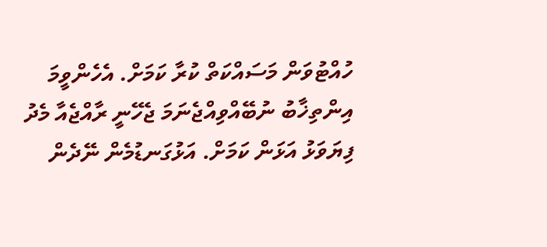ހުއްޓުވަން މަސައްކަތް ކުރާ ކަމަށް. އެހެންވީމަ އިންތިޚާބު ނުބޭއްވިއްޖެނަމަ ޖެހޭނީ ރާއްޖެއާ މެދު ފިޔަވަޅު އަޅަން ކަމަށް. އަޅުގަނޑުމެން ނޭދެން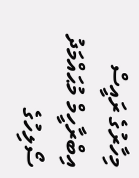މިހާރުގެ ރައީސް އިބްރާހީމް މުޙައްމަދު ސޯލިހުގެ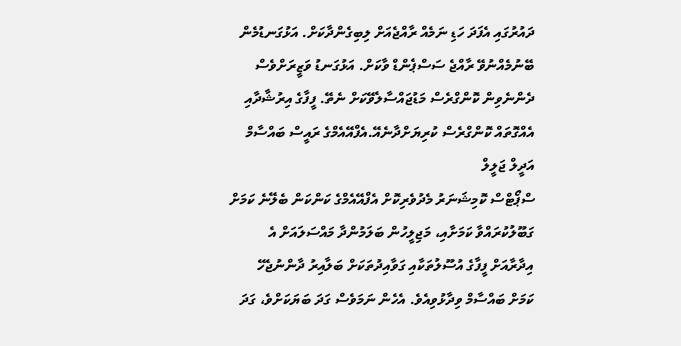ދައުރުގައި އެފަދަ ހަޑި ނަމެއް ރާއްޖެއަށް ލިބިގެންދާކަށް. އަޅުގަނޑުމެން ބޭނުމެއްނުވޭ ރާއްޖެ ސަސްޕެންޑް ވާކަށް. އަޅުގަނޑު ވަޒީރަށްވެސް ދެންނެވިން ކޮންގްރެސް މަޑުޖައްސާލެވޭކަށް ނެތޭ. ފީފާގެ އިރުޝާދާއި އެއްގޮތައް ކޮންގްރެސް ކުރިޔަށްދާނެއޭ.އެފްއޭއެމްގެ ރައީސް ބައްސާމް އަދީލް ޖަލީލް
ސްޕޯޓްސް ކޮމިޝަނަރު މެދުވެރިކޮށް އެފްއޭއެމްގެ ކަންކަން ބެލޭނެ ކަމަށް ގަބޫލުކުރައްވާ ކަމަށާއި، މަޖިލީހުން ބަލަމުންދާ މައްސަލައަށް އެ އިދާރާއަށް ފީފާގެ އުސޫލުތަކާއި ގަވާއިދުތަކަށް ބަލާއިރު ދާންނުޖެހޭ ކަމަށް ބައްސާމް ވިދާޅުވިއެވެ. އެހެން ނަމަވެސް ގަދަ ބަޔަކަށްވެ، ގަދަ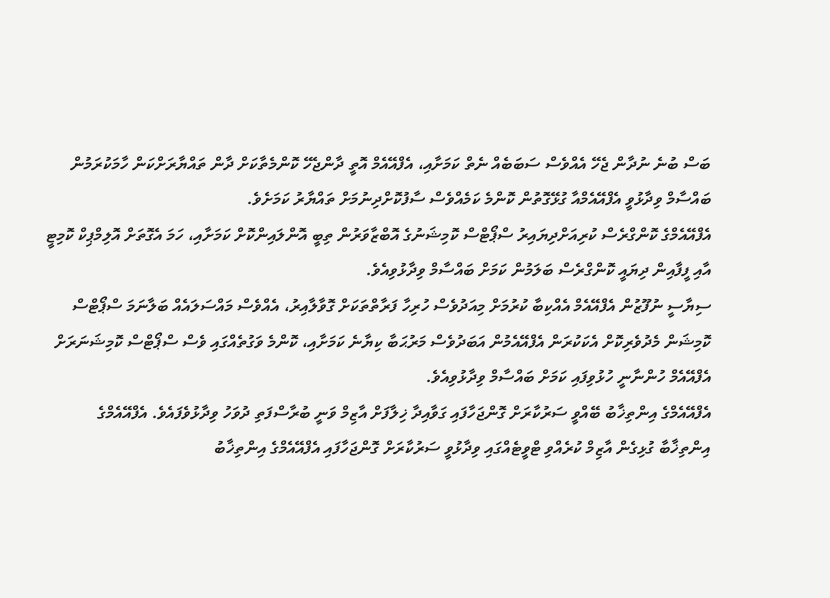ބަސް ބުނެ ނުދާން ޖެހޭ އެއްވެސް ސަބަބެއް ނެތް ކަމަށާއި، އެފްއޭއެމް އޮތީ ދާންޖެހޭ ކޮންމެތާކަށް ދާން ތައްޔާރަށްކަން ހާމަކުރަމުން ބައްސާމް ވިދާޅުވީ އެފްއޭއެމްއާ ގުޅޭގޮތުން ކޮންމެ ކަމެއްވެސް ސާފުކޮށްދިނުމަށް ތައްޔާރު ކަމަށެވެ.
އެފްއޭއެމްގެ ކޮންގްރެސް ކުރިއަށްދިޔައިރު ސްޕޯޓްސް ކޮމިޝަނުގެ އޮބްޒާވަރުން ތިބީ އޮންލައިންކޮށް ކަމަށާއި، ހަމަ އެގޮތަށް އޮލިމްޕިކް ކޮމިޓީ އާއި ފީފާއިން ދިޔައީ ކޮންގްރެސް ބަލަމުން ކަމަށް ބައްސާމް ވިދާޅުވިއެވެ.
ސިޔާސީ ނުފޫޒުން އެފްއޭއެމް އެއްކިބާ ކުރުމަށް މިއަދުވެސް ހުރިހާ ފަރާތްތަކަށް ގޮވާލާއިރު، އެއްވެސް މައްސަލައެއް ބަލާނަމަ ސްޕޯޓްސް ކޮމިޝަން މެދުވެރިކޮށް އެކަކުރަން އެފްއޭއެމުން އަބަދުވެސް މަރުޙަބާ ކިޔާނެ ކަމަށާއި، ކޮންމެ ވަގުތެއްގައި ވެސް ސްޕޯޓްސް ކޮމިޝަނަރަށް އެފްއޭއެމް ހުންނާނީ ހުޅުވިފައި ކަމަށް ބައްސާމް ވިދާޅުވިއެވެ.
އެފްއޭއެމްގެ އިންތިޚާބު ބޭއްވީ ސަރުކާރަށް ގޮންޖަހާފައި ގަވާއިދާ ޚިލާފަށް އާޒިމް ވަނީ ބުރާސްފަތި ދުވަހު ވިދާޅުވެފައެވެ. އެފްއޭއެމްގެ އިންތިޚާބާ ގުޅިގެން އާޒިމް ކުރެއްވި ޓްވީޓެއްގައި ވިދާޅުވީ ސަރުކާރަށް ގޮންޖަހާފައި އެފްއޭއެމްގެ އިންތިޚާބު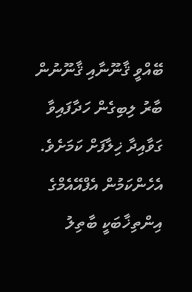ބޭއްވީ ޤާނޫނާއި ޤާނޫނުން ބާރު ލިބިގެން ހަދާފައިވާ ގަވާއިދާ ޚިލާފަށް ކަމަށެވެ. އެހެންކަމުން އެފްއޭއެމްގެ އިންތިޚާބަކީ ބާތިލު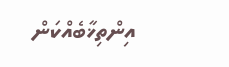އިންތިޚާބެއްކަން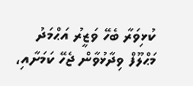ކުޅިވަރާ ބެހޭ ވަޒީރު އަޙްމަދު މަޙްލޫފް ވިދާޅުވާން ޖެހޭ ކަމަށާއި،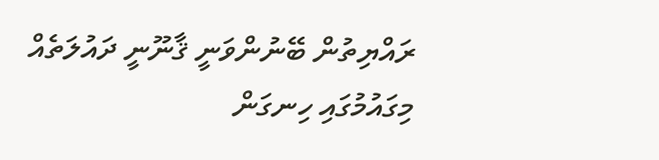ރައްޔިތުން ބޭނުންވަނީ ޤާނޫނީ ދައުލަތެއް މިގައުމުގައި ހިނގަން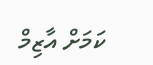ކަމަށް އާޒިމް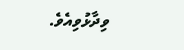ވިދާޅުވިއެވެ.